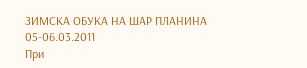ЗИМСКА ОБУКА НА ШАР ПЛАНИНА 05-06.03.2011
При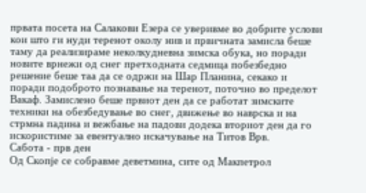првата посета на Салакови Езера се уверивме во добрите услови кои што ги нуди теренот околу нив и првичната замисла беше таму да реализираме неколкудневна зимска обука, но поради новите врнежи од снег претходната седмица побезбедно решение беше таа да се одржи на Шар Планина, секако и поради подоброто познавање на теренот, поточно во пределот Вакаф. Замислено беше првиот ден да се работат зимските техники на обезбедување во снег, движење во наврска и на стрмна падина и вежбање на падови додека вториот ден да го искористиме за евентуално искачување на Титов Врв.
Сабота - прв ден
Од Скопје се собравме деветмина, сите од Макпетрол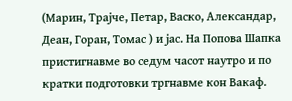(Марин, Трајче, Петар, Васко, Александар, Деан, Горан, Томас ) и јас. На Попова Шапка пристигнавме во седум часот наутро и по кратки подготовки тргнавме кон Вакаф.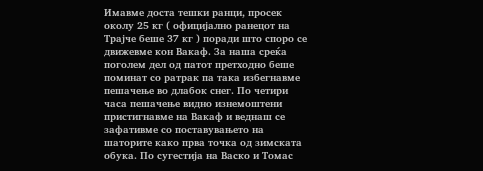Имавме доста тешки ранци, просек околу 25 кг ( официјално ранецот на Трајче беше 37 кг ) поради што споро се движевме кон Вакаф. За наша среќа поголем дел од патот претходно беше поминат со ратрак па така избегнавме пешачење во длабок снег. По четири часа пешачење видно изнемоштени пристигнавме на Вакаф и веднаш се зафативме со поставувањето на шаторите како прва точка од зимската обука. По сугестија на Васко и Томас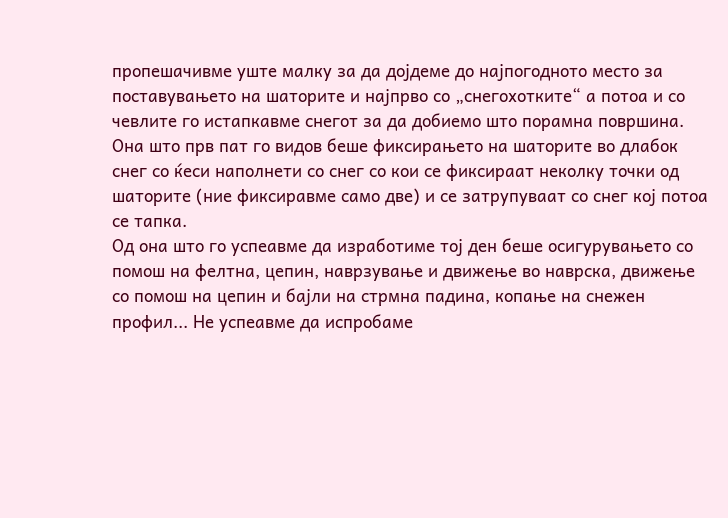пропешачивме уште малку за да дојдеме до најпогодното место за поставувањето на шаторите и најпрво со „снегохотките“ а потоа и со чевлите го истапкавме снегот за да добиемо што порамна површина. Она што прв пат го видов беше фиксирањето на шаторите во длабок снег со ќеси наполнети со снег со кои се фиксираат неколку точки од шаторите (ние фиксиравме само две) и се затрупуваат со снег кој потоа се тапка.
Од она што го успеавме да изработиме тој ден беше осигурувањето со помош на фелтна, цепин, наврзување и движење во наврска, движење со помош на цепин и бајли на стрмна падина, копање на снежен профил... Не успеавме да испробаме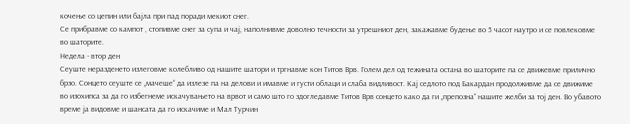кочење со цепин или бајла при пад поради мекиот снег.
Се прибравме со кампот , стопивме снег за супа и чај, наполнивме доволно течности за утрешниот ден, закажавме будење во 5 часот наутро и се повлековме во шаторите.
Недела - втор ден
Сеуште неразденето излеговме колебливо од нашите шатори и тргнавме кон Титов Врв. Голем дел од тежината остана во шаторите па се движевме прилично брзо. Сонцето сеуште се „мачеше“ да излезе па на делови и имавме и густи облаци и слаба видливост. Кај седлото под Бакардан продолживме да се движиме во изохипса за да го избегнеме искачувањето на врвот и само што го здогледавме Титов Врв сонцето како да ги „препозна“ нашите желби за тој ден. Во убавото време ја видовме и шансата да го искачиме и Мал Турчин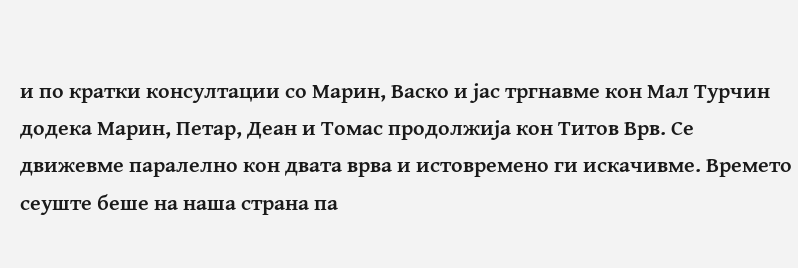и по кратки консултации со Марин, Васко и јас тргнавме кон Мал Турчин додека Марин, Петар, Деан и Томас продолжија кон Титов Врв. Се движевме паралелно кон двата врва и истовремено ги искачивме. Времето сеуште беше на наша страна па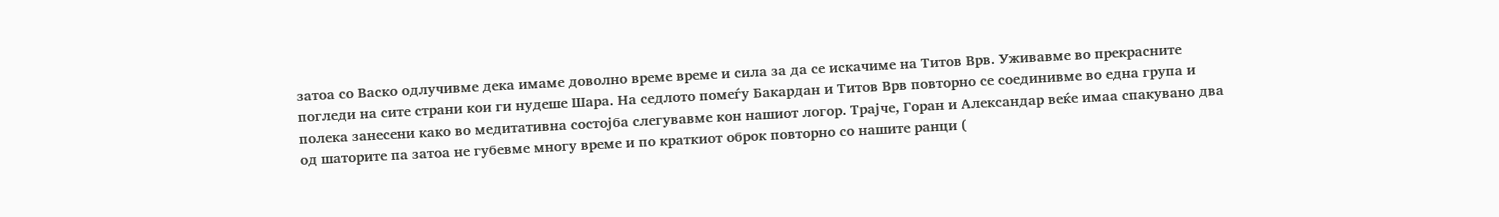затоа со Васко одлучивме дека имаме доволно време време и сила за да се искачиме на Титов Врв. Уживавме во прекрасните погледи на сите страни кои ги нудеше Шара. На седлото помеѓу Бакардан и Титов Врв повторно се соединивме во една група и полека занесени како во медитативна состојба слегувавме кон нашиот логор. Трајче, Горан и Александар веќе имаа спакувано два од шаторите па затоа не губевме многу време и по краткиот оброк повторно со нашите ранци (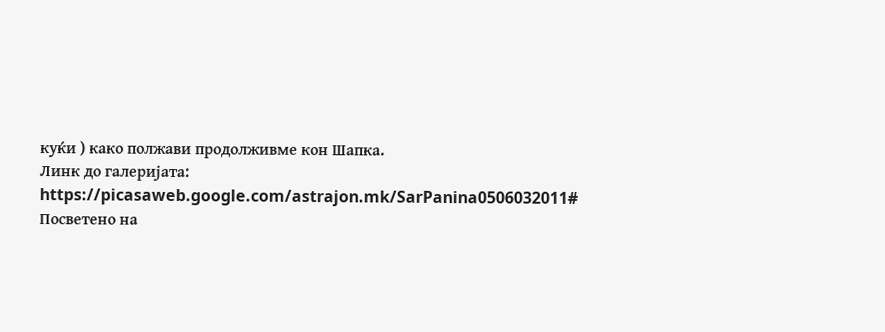куќи ) како полжави продолживме кон Шапка.
Линк до галеријата: https://picasaweb.google.com/astrajon.mk/SarPanina0506032011#
Посветено на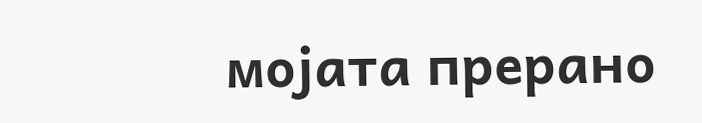мојата прерано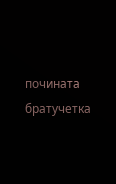почината братучетка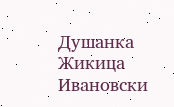Душанка
Жикица Ивановски